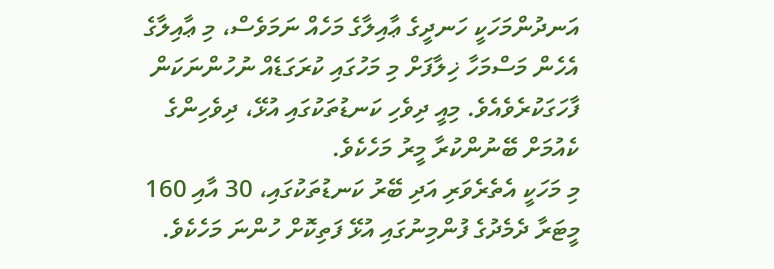އަނދުންމަހަކީ ހަނދީގެ ޢާއިލާގެ މަހެއް ނަމަވެސް، މި ޢާއިލާގެ އެހެން މަސްމަހާ ޚިލާފަށް މި މަހުގައި ކުރަގަޑެއް ނުހުންނަކަން ފާހަގަކުރެވެއެވެ. މިއީ ދިވެހި ކަނޑުތަކުގައި އުޅޭ، ދިވެހިންގެ ކެއުމަށް ބޭނުންކުރާ މީރު މަހެކެވެ.
މި މަހަކީ އެތެރެވަރި އަދި ބޭރު ކަނޑުތަކުގައި، 30 އާއި 160 މީޓަރާ ދެމެދުގެ ފުންމިނުގައި އުޅޭ ފަތިކޮށް ހުންނަ މަހެކެވެ.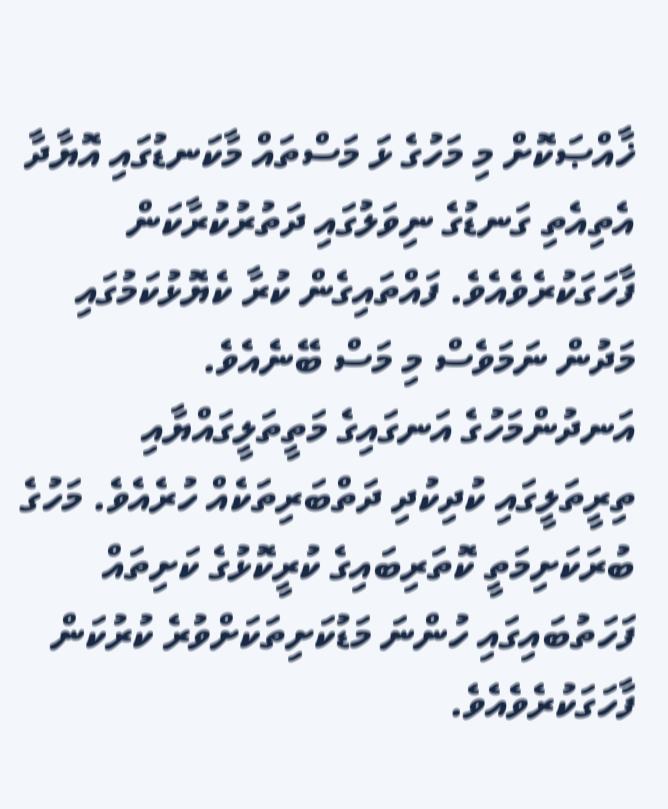ޚާއްޞަކޮށް މި މަހުގެ ޅަ މަސްތައް މާކަނޑުގައި އޮޔާދާ އެތިއެތި ގަނޑުގެ ނިވަލުގައި ދަތުރުކުރާކަން ފާހަގަކުރެވެއެވެ. ފައްތައިގެން ކުރާ ކެޔޮޅުކަމުގައި މަދުން ނަމަވެސް މި މަސް ބޭނެއެވެ.
އަނދުންމަހުގެ އަނގައިގެ މަތީތަލީގައްޔާއި ތިރީތަލީގައި ކުދިކުދި ދަތްބަރިތަކެއް ހުރެއެވެ. މަހުގެ ބުރަކަށިމަތީ ކޮތަރިބައިގެ ކުރީކޮޅުގެ ކަށިތައް ފަހަތުބައިގައި ހުންނަ މަޑުކަށިތަކަށްވުރެ ކުރުކަން ފާހަގަކުރެވެއެވެ.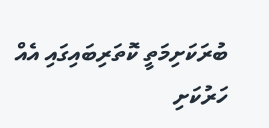ބުރަކަށިމަތީ ކޮތަރިބައިގައި އެއް ހަރުކަށި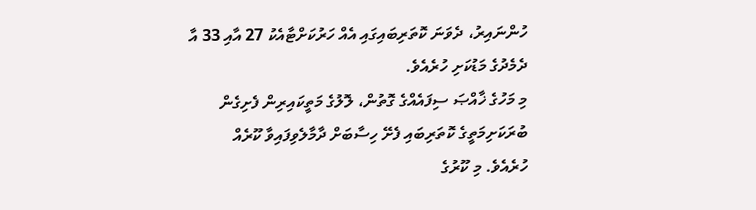ހުންނައިރު، ދެވަނަ ކޮތަރިބައިގައި އެއް ހަރުކަށްޓާއެކު 27 އާއި 33 އާ ދެމެދުގެ މަޑުކަށި ހުރެއެވެ.
މި މަހުގެ ޚާއްޞަ ސިފައެއްގެ ގޮތުން، ލޮލުގެ މަތީކައިރިން ފެށިގެން ބުރަކަށިމަތީގެ ކޮތަރިބައި ފެށޭ ހިސާބަށް ދާމާލެވިފައިވާ ކޫރެއް ހުރެއެވެ. މި ކޫރުގެ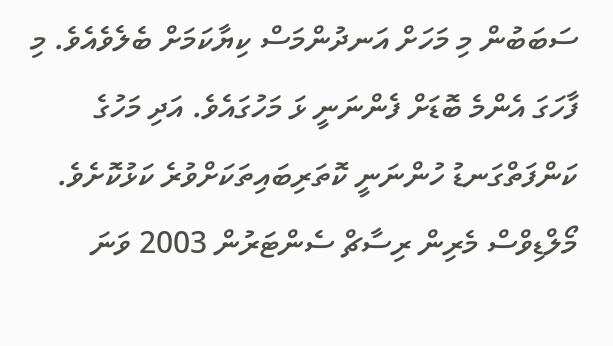ސަބަބުން މި މަހަށް އަނދުންމަސް ކިޔާކަމަށް ބެލެވެއެވެ. މި ފާހަގަ އެންމެ ބޮޑަށް ފެންނަނީ ޅަ މަހުގައެވެ. އަދި މަހުގެ ކަންފަތްގަނޑު ހުންނަނީ ކޮތަރިބައިތަކަށްވުރެ ކަޅުކޮށެވެ.
މޯލްޑިވްސް މެރިން ރިސާޗް ސެންޓަރުން 2003 ވަނަ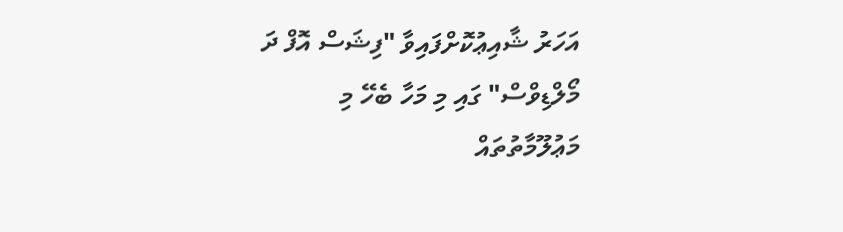އަހަރު ޝާއިޢުކޮށްފައިވާ "ފިޝަސް އޮފް ދަ މޯލްޑިވްސް" ގައި މި މަހާ ބެހޭ މި މަޢުލޫމާތުތައް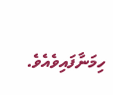ހިމަނާފައިވެއެވެ.